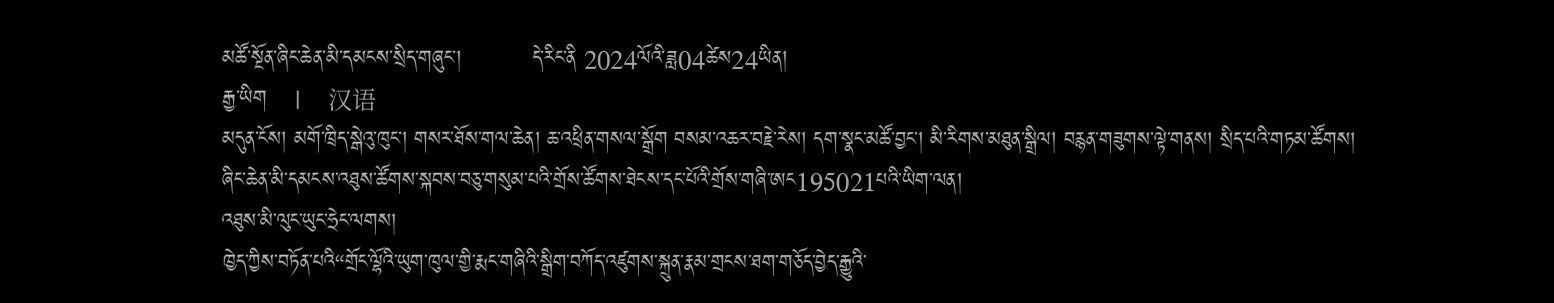མཚོ་སྔོན་ཞིང་ཆེན་མི་དམངས་སྲིད་གཞུང་།          དེ་རིང་ནི 2024ལོའི་ཟླ04ཚེས24ཡིན།
རྒྱ་ཡིག    |    汉语
མདུན་ངོས། མགོ་ཁྲིད་སྒེའུ་ཁུང་། གསར་ཐོས་གལ་ཆེན། ཆ་འཕྲིན་གསལ་སྒྲོག བསམ་འཆར་བརྗེ་རེས། དག་སྣང་མཚོ་བྱང་། མི་རིགས་མཐུན་སྒྲིལ། བརྙན་གཟུགས་ལྟེ་གནས། སྲིད་པའི་གཏམ་ཚོགས།
ཞིང་ཆེན་མི་དམངས་འཐུས་ཚོགས་སྐབས་བཅུ་གསུམ་པའི་གྲོས་ཚོགས་ཐེངས་དང་པོའི་གྲོས་གཞི་ཨང195021པའི་ཡིག་ལན།
འཐུས་མི་ལུང་ཡུང་ཧྲེང་ལགས།
ཁྱེད་ཀྱིས་བཏོན་པའི“གྲོང་ལྷོའི་ཡུག་ཁུལ་གྱི་རྨང་གཞིའི་སྒྲིག་བཀོད་འཛུགས་སྐྲུན་རྣམ་གྲངས་ཐག་གཅོད་བྱེད་རྒྱུའི་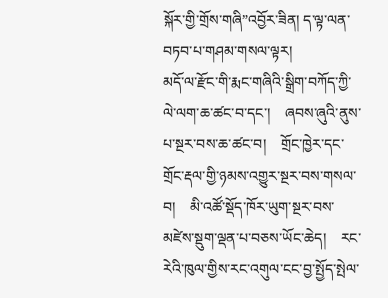སྐོར་གྱི་གྲོས་གཞི”འབྱོར་ཟིན། ད་ལྟ་ལན་བཏབ་པ་གཤམ་གསལ་ལྟར།
མདོ་ལ་རྫོང་གི་རྨང་གཞིའི་སྒྲིག་བཀོད་ཀྱི་ལེ་ལག་ཆ་ཚང་བ་དང་།    ཞབས་ཞུའི་ནུས་པ་སྔར་བས་ཆ་ཚང་བ།    གྲོང་ཁྱེར་དང་གྲོང་རྡལ་གྱི་ཉམས་འགྱུར་སྔར་བས་གསལ་བ།    མི་འཚོ་སྡོད་ཁོར་ཡུག་སྔར་བས་མཛེས་སྡུག་ལྡན་པ་བཅས་ཡོང་ཆེད།    རང་རེའི་ཁུལ་གྱིས་རང་འགུལ་ངང་བྱ་སྤྱོད་སྤེལ་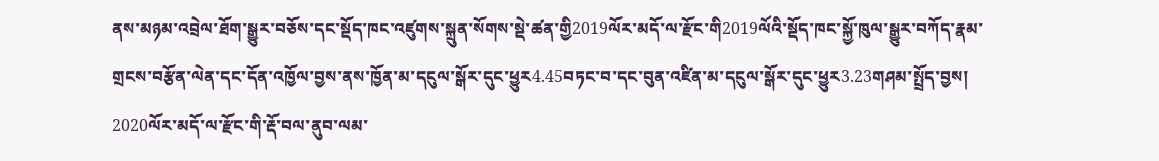ནས་མཉམ་འབྲེལ་ཐོག་སྒྱུར་བཅོས་དང་སྡོད་ཁང་འཛུགས་སྐྲུན་སོགས་སྡེ་ཚན་གྱི2019ལོར་མདོ་ལ་རྫོང་གི2019ལོའི་སྡོད་ཁང་སྐྱོ་ཁུལ་སྒྱུར་བཀོད་རྣམ་གྲངས་བརྩོན་ལེན་དང་དོན་འཁྱོལ་བྱས་ནས་ཁྱོན་མ་དངུལ་སྒོར་དུང་ཕྱུར4.45བཏང་བ་དང་བུན་འཛིན་མ་དངུལ་སྒོར་དུང་ཕྱུར3.23གཤམ་སྤྲོད་བྱས། 2020ལོར་མདོ་ལ་རྫོང་གི་རྡོ་བལ་ནུབ་ལམ་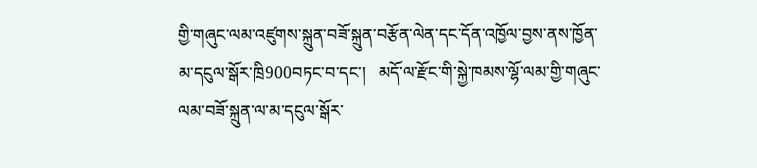གྱི་གཞུང་ལམ་འཛུགས་སྐྲུན་བཟོ་སྐྲུན་བརྩོན་ལེན་དང་དོན་འཁྱོལ་བྱས་ནས་ཁྱོན་མ་དངུལ་སྒོར་ཁྲི900བཏང་བ་དང་།   མདོ་ལ་རྫོང་གི་སྐྱེ་ཁམས་ལྷོ་ལམ་གྱི་གཞུང་ལམ་བཟོ་སྐྲུན་ལ་མ་དངུལ་སྒོར་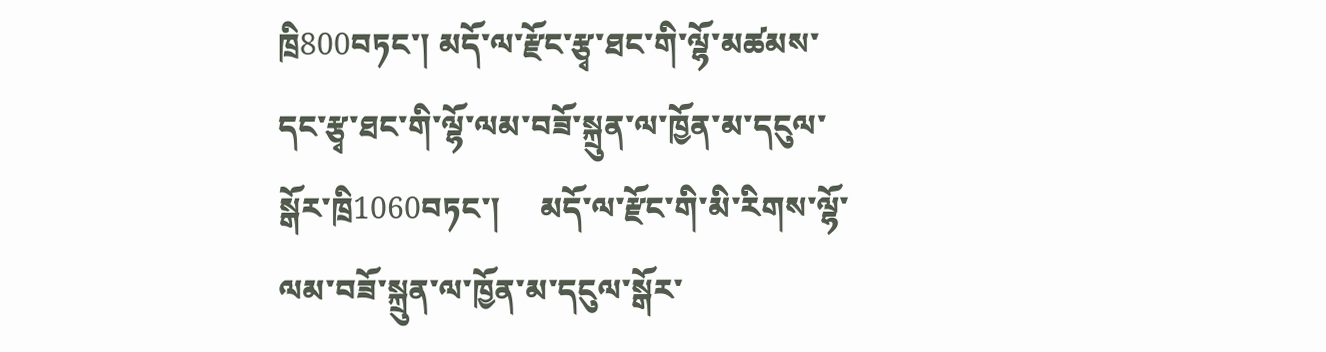ཁྲི800བཏང་། མདོ་ལ་རྫོང་རྩྭ་ཐང་གི་ལྷོ་མཚམས་དང་རྩྭ་ཐང་གི་ལྷོ་ལམ་བཟོ་སྐྲུན་ལ་ཁྱོན་མ་དངུལ་སྒོར་ཁྲི1060བཏང་།     མདོ་ལ་རྫོང་གི་མི་རིགས་ལྷོ་ལམ་བཟོ་སྐྲུན་ལ་ཁྱོན་མ་དངུལ་སྒོར་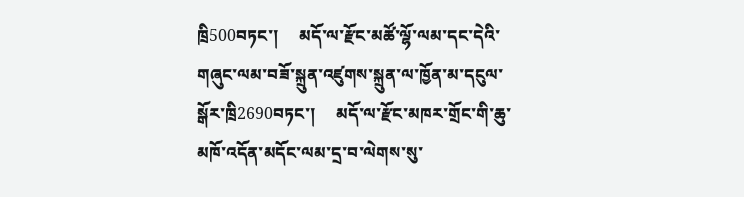ཁྲི500བཏང་།     མདོ་ལ་རྫོང་མཚོ་ལྷོ་ལམ་དང་དེའི་གཞུང་ལམ་བཟོ་སྐྲུན་འཛུགས་སྐྲུན་ལ་ཁྱོན་མ་དངུལ་སྒོར་ཁྲི2690བཏང་།     མདོ་ལ་རྫོང་མཁར་གྲོང་གི་ཆུ་མཁོ་འདོན་མདོང་ལམ་དྲ་བ་ལེགས་སུ་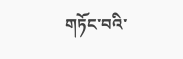གཏོང་བའི་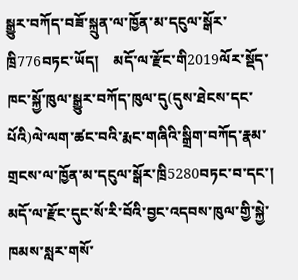སྒྱུར་བཀོད་བཟོ་སྐྲུན་ལ་ཁྱོན་མ་དངུལ་སྒོར་ཁྲི776བཏང་ཡོད།    མདོ་ལ་རྫོང་གི2019ལོར་སྡོད་ཁང་སྐྱོ་ཁུལ་སྒྱུར་བཀོད་ཁུལ་དུ(དུས་ཐེངས་དང་པོའི)ལེ་ལག་ཚང་བའི་རྨང་གཞིའི་སྒྲིག་བཀོད་རྣམ་གྲངས་ལ་ཁྱོན་མ་དངུལ་སྒོར་ཁྲི5280བཏང་བ་དང་།  མདོ་ལ་རྫོང་དུང་སོ་རི་བོའི་བྱང་འདབས་ཁུལ་གྱི་སྐྱེ་ཁམས་སླར་གསོ་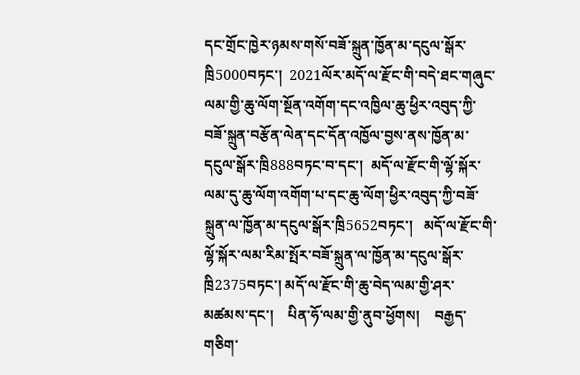དང་གྲོང་ཁྱེར་ཉམས་གསོ་བཟོ་སྐྲུན་ཁྱོན་མ་དངུལ་སྒོར་ཁྲི5000བཏང་།  2021ལོར་མདོ་ལ་རྫོང་གི་བདེ་ཐང་གཞུང་ལམ་གྱི་ཆུ་ལོག་སྔོན་འགོག་དང་འཁྱིལ་ཆུ་ཕྱིར་འབུད་ཀྱི་བཟོ་སྐྲུན་བརྩོན་ལེན་དང་དོན་འཁྱོལ་བྱས་ནས་ཁྱོན་མ་དངུལ་སྒོར་ཁྲི888བཏང་བ་དང་།  མདོ་ལ་རྫོང་གི་ལྷོ་སྐོར་ལམ་དུ་ཆུ་ལོག་འགོག་པ་དང་ཆུ་ལོག་ཕྱིར་འབུད་ཀྱི་བཟོ་སྐྲུན་ལ་ཁྱོན་མ་དངུལ་སྒོར་ཁྲི5652བཏང་།   མདོ་ལ་རྫོང་གི་ལྷོ་སྐོར་ལམ་རིམ་སྤོར་བཟོ་སྐྲུན་ལ་ཁྱོན་མ་དངུལ་སྒོར་ཁྲི2375བཏང་། མདོ་ལ་རྫོང་གི་ཆུ་བེད་ལམ་གྱི་ཤར་མཚམས་དང་།    པིན་ཧོ་ལམ་གྱི་ནུབ་ཕྱོགས།    བརྒྱད་གཅིག་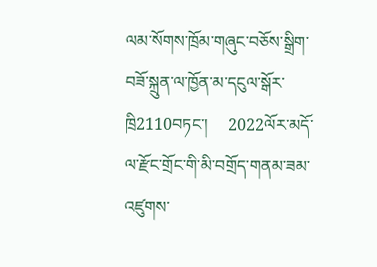ལམ་སོགས་ཁྲོམ་གཞུང་བཅོས་སྒྲིག་བཟོ་སྐྲུན་ལ་ཁྱོན་མ་དངུལ་སྒོར་ཁྲི2110བཏང་།     2022ལོར་མདོ་ལ་རྫོང་གྲོང་གི་མི་བགྲོད་གནམ་ཟམ་འཛུགས་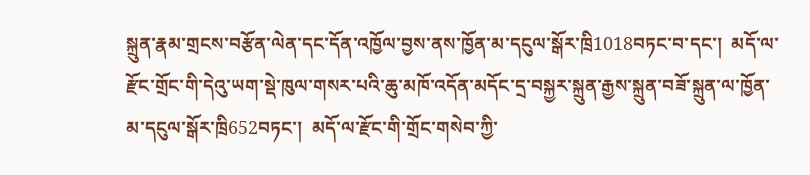སྐྲུན་རྣམ་གྲངས་བརྩོན་ལེན་དང་དོན་འཁྱོལ་བྱས་ནས་ཁྱོན་མ་དངུལ་སྒོར་ཁྲི1018བཏང་བ་དང་།  མདོ་ལ་རྫོང་གྲོང་གི་དེའུ་ཡག་སྡེ་ཁུལ་གསར་པའི་ཆུ་མཁོ་འདོན་མདོང་དྲ་བསྐྱར་སྐྲུན་རྒྱས་སྐྲུན་བཟོ་སྐྲུན་ལ་ཁྱོན་མ་དངུལ་སྒོར་ཁྲི652བཏང་།  མདོ་ལ་རྫོང་གི་གྲོང་གསེབ་ཀྱི་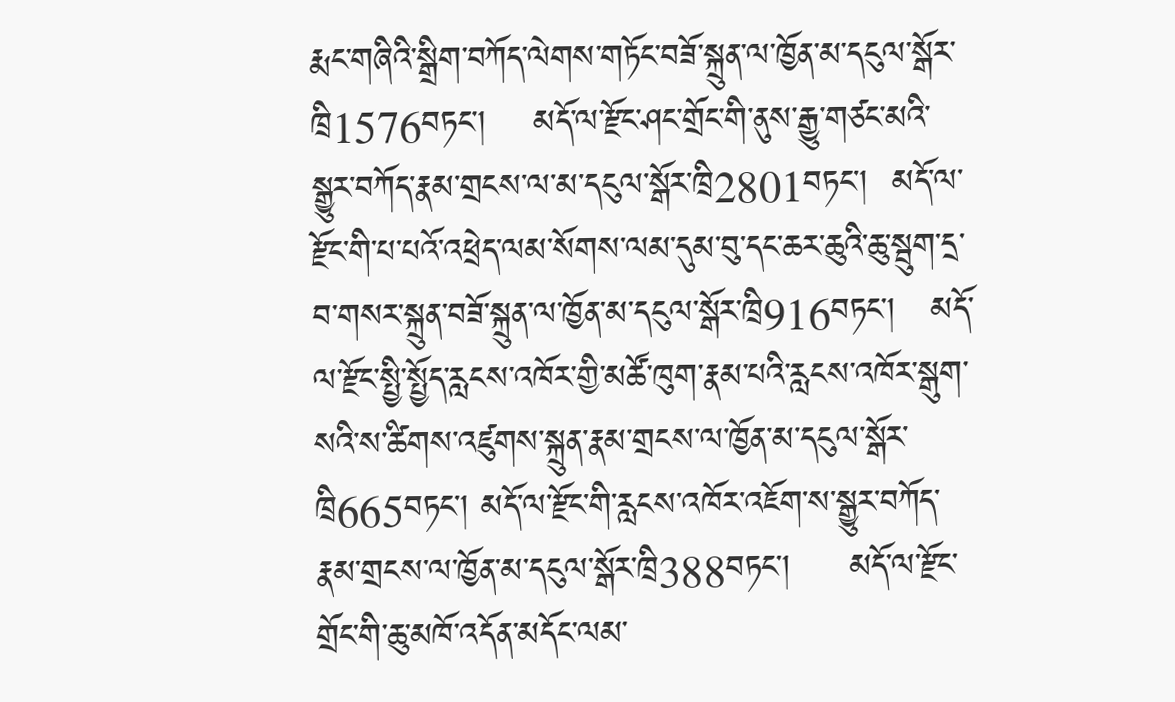རྨང་གཞིའི་སྒྲིག་བཀོད་ལེགས་གཏོང་བཟོ་སྐྲུན་ལ་ཁྱོན་མ་དངུལ་སྒོར་ཁྲི1576བཏང་།    མདོ་ལ་རྫོང་ཤང་གྲོང་གི་ནུས་རྒྱུ་གཙང་མའི་སྒྱུར་བཀོད་རྣམ་གྲངས་ལ་མ་དངུལ་སྒོར་ཁྲི2801བཏང་།  མདོ་ལ་རྫོང་གི་པ་པའོ་འཕྲེད་ལམ་སོགས་ལམ་དུམ་བུ་དང་ཆར་ཆུའི་ཆུ་སྦུག་དྲ་བ་གསར་སྐྲུན་བཟོ་སྐྲུན་ལ་ཁྱོན་མ་དངུལ་སྒོར་ཁྲི916བཏང་།   མདོ་ལ་རྫོང་སྤྱི་སྤྱོད་རླངས་འཁོར་གྱི་མཚོ་ཁུག་རྣམ་པའི་རླངས་འཁོར་སྒུག་སའི་ས་ཚིགས་འཛུགས་སྐྲུན་རྣམ་གྲངས་ལ་ཁྱོན་མ་དངུལ་སྒོར་ཁྲི665བཏང་། མདོ་ལ་རྫོང་གི་རླངས་འཁོར་འཇོག་ས་སྒྱུར་བཀོད་རྣམ་གྲངས་ལ་ཁྱོན་མ་དངུལ་སྒོར་ཁྲི388བཏང་།     མདོ་ལ་རྫོང་གྲོང་གི་ཆུ་མཁོ་འདོན་མདོང་ལམ་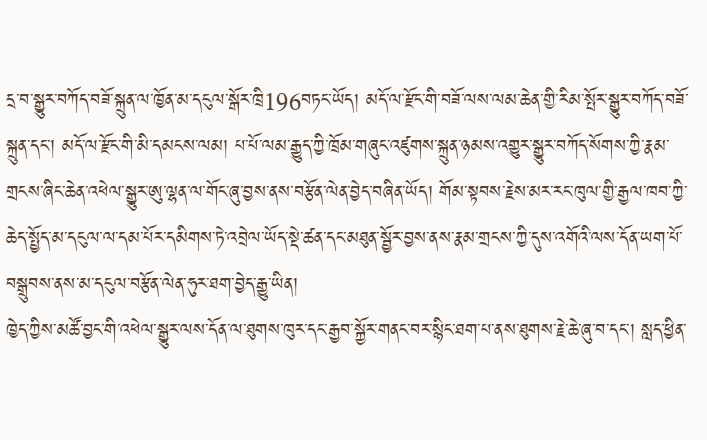དྲ་བ་སྒྱུར་བཀོད་བཟོ་སྐྲུན་ལ་ཁྱོན་མ་དངུལ་སྒོར་ཁྲི196བཏང་ཡོད། མདོ་ལ་རྫོང་གི་བཟོ་ལས་ལམ་ཆེན་གྱི་རིམ་སྤོར་སྒྱུར་བཀོད་བཟོ་སྐྲུན་དང་། མདོ་ལ་རྫོང་གི་མི་དམངས་ལམ། པ་པོ་ལམ་རྒྱུད་ཀྱི་ཁྲོམ་གཞུང་འཛུགས་སྐྲུན་ཉམས་འགྱུར་སྒྱུར་བཀོད་སོགས་ཀྱི་རྣམ་གྲངས་ཞིང་ཆེན་འཕེལ་སྒྱུར་ཨུ་ལྷན་ལ་གོང་ཞུ་བྱས་ནས་བརྩོན་ལེན་བྱེད་བཞིན་ཡོད། གོམ་སྟབས་རྗེས་མར་རང་ཁུལ་གྱི་རྒྱལ་ཁབ་ཀྱི་ཆེད་སྤྱོད་མ་དངུལ་ལ་དམ་པོར་དམིགས་ཏེ་འབྲེལ་ཡོད་སྡེ་ཚན་དང་མཐུན་སྦྱོར་བྱས་ནས་རྣམ་གྲངས་ཀྱི་དུས་འགོའི་ལས་དོན་ཡག་པོ་བསྒྲུབས་ནས་མ་དངུལ་བརྩོན་ལེན་ཧུར་ཐག་བྱེད་རྒྱུ་ཡིན།
ཁྱེད་ཀྱིས་མཚོ་བྱང་གི་འཕེལ་སྒྱུར་ལས་དོན་ལ་ཐུགས་ཁུར་དང་རྒྱབ་སྐྱོར་གནང་བར་སྙིང་ཐག་པ་ནས་ཐུགས་རྗེ་ཆེ་ཞུ་བ་དང་། སླད་ཕྱིན་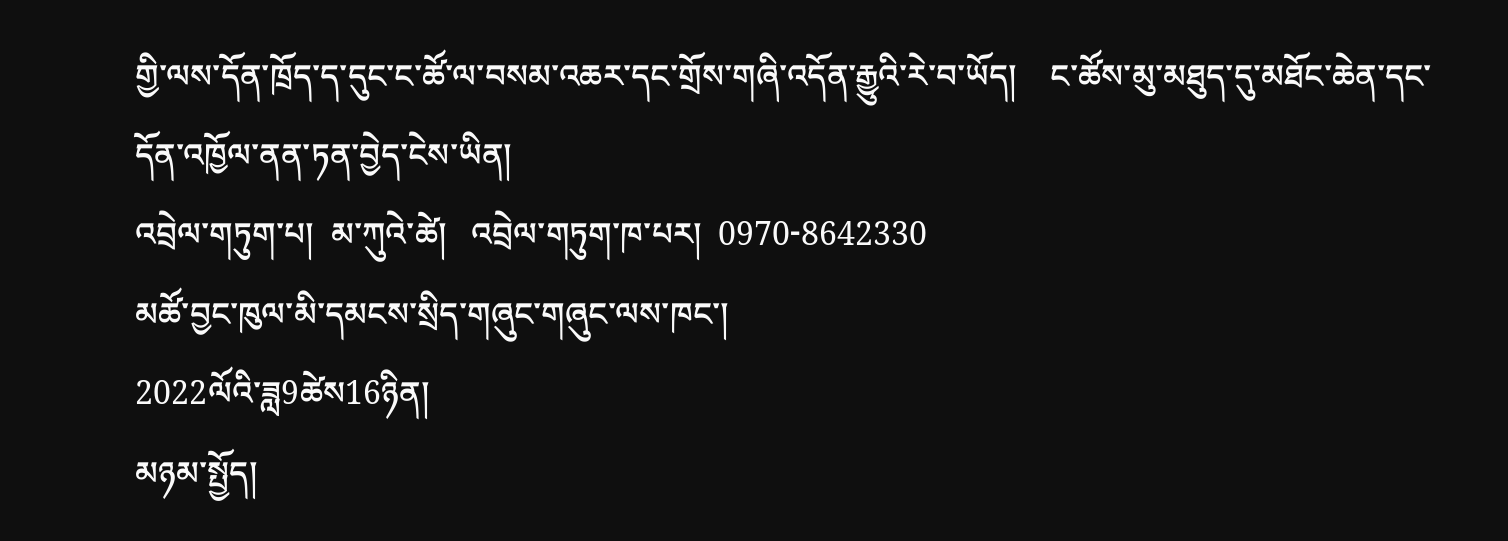གྱི་ལས་དོན་ཁྲོད་ད་དུང་ང་ཚོ་ལ་བསམ་འཆར་དང་གྲོས་གཞི་འདོན་རྒྱུའི་རེ་བ་ཡོད།    ང་ཚོས་མུ་མཐུད་དུ་མཐོང་ཆེན་དང་དོན་འཁྱོལ་ནན་ཏན་བྱེད་ངེས་ཡིན།
འབྲེལ་གཏུག་པ།  མ་ཀུའེ་ཚེ།   འབྲེལ་གཏུག་ཁ་པར།  0970-8642330
མཚོ་བྱང་ཁུལ་མི་དམངས་སྲིད་གཞུང་གཞུང་ལས་ཁང་།
2022ལོའི་ཟླ9ཚེས16ཉིན།
མཉམ་སྤྱོད།